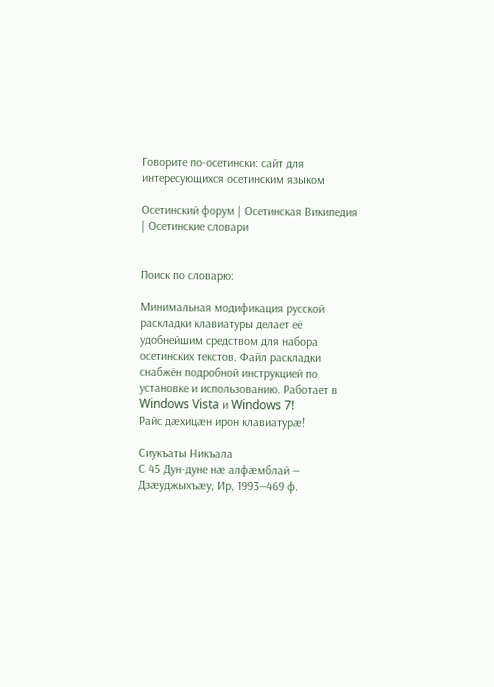Говорите по-осетински: сайт для интересующихся осетинским языком

Осетинский форум | Осетинская Википедия | Осетинские словари


Поиск по словарю:

Минимальная модификация русской раскладки клавиатуры делает её удобнейшим средством для набора осетинских текстов. Файл раскладки снабжён подробной инструкцией по установке и использованию. Работает в Windows Vista и Windows 7!
Райс дæхицæн ирон клавиатурæ!

Сиукъаты Никъала
С 45 Дун-дуне нæ алфæмблай — Дзæуджыхъæу, Ир, 1993—469 ф.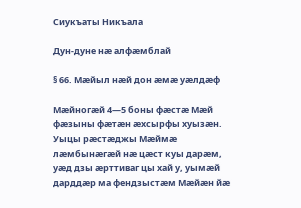Сиукъаты Никъала

Дун-дуне нæ алфæмблай

§ 66. Мæйыл нæй дон æмæ уæлдæф

Мæйногæй 4—5 боны фæстæ Мæй фæзыны фæтæн æхсырфы хуызæн. Уыцы рæстæджы Мæймæ лæмбынæгæй нæ цæст куы дарæм, уæд дзы æрттиваг цы хай у, уымæй дарддæр ма фендзыстæм Мæйæн йæ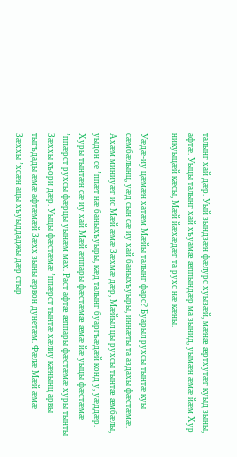талынг хай дæр. Уый зындзæн фæлурс хуызæй, мæнæ æртхутæг куыд зыны, афтæ. Уыцы талынг хай хъуамæ æппындæр ма зынид, уымæн æмæ йæм Хур никуыцæй кæсы, Мæй йæхæдæг та рухс нæ кæны.

Уæдæ-иу цæмæн хатæм Мæйы талынг фарс? Буарыл рухсы тынтæ куы сæмбæлынц, уæд сын сæ иу хай баныхъуыры, иннæты та аздахы фæстæмæ. Ахæм миниуæг ис Мæй æмæ Зæхмæ дæр, Мæйыл цы рухсы тынтæ æмбæлы, уыдон се ’ппæт нæ баныхъуыры, кæд талынг буаргъæдæй конд у, уæддæр. Хуры тынтæн сæ иу хай Мæй æппары фæстæмæ æмæ йæ уыцы фæстæмæ ’ппæрст рухсы фæрцы уынæм мах. Раст афтæ æппары фæстæмæ хуры тынты Зæххы къори дæр. Уыцы фæстæмæ ’ппæрст тынтæ хæлиу кæнынц арвы тыгъдады æмæ афтæмæй Зæхх зыны æрвон дунетæм. Фæлæ Мæй æмæ Зæххы ’хсæн ацы хъуыддаджы дæр стыр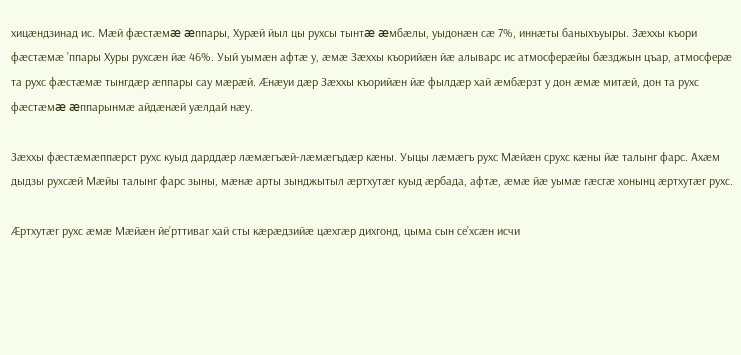хицæндзинад ис. Мæй фæстæмæ æппары, Хурæй йыл цы рухсы тынтæ æмбæлы, уыдонæн сæ 7%, иннæты баныхъуыры. Зæххы къори фæстæмæ ’ппары Хуры рухсæн йæ 46%. Уый уымæн афтæ у, æмæ Зæххы къорийæн йæ алыварс ис атмосферæйы бæзджын цъар, атмосферæ та рухс фæстæмæ тынгдæр æппары сау мæрæй. Æнæуи дæр Зæххы къорийæн йæ фылдæр хай æмбæрзт у дон æмæ митæй, дон та рухс фæстæмæ æппарынмæ айдæнæй уæлдай нæу.

Зæххы фæстæмæппæрст рухс куыд дарддæр лæмæгъæй-лæмæгъдæр кæны. Уыцы лæмæгъ рухс Мæйæн срухс кæны йæ талынг фарс. Ахæм дыдзы рухсæй Мæйы талынг фарс зыны, мæнæ арты зынджытыл æртхутæг куыд æрбада, афтæ, æмæ йæ уымæ гæсгæ хонынц æртхутæг рухс.

Æртхутæг рухс æмæ Мæйæн йе’рттиваг хай сты кæрæдзийæ цæхгæр дихгонд, цыма сын се’хсæн исчи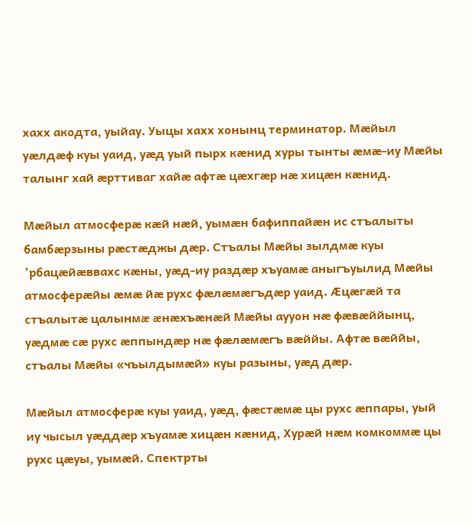хахх акодта, уыйау. Уыцы хахх хонынц терминатор. Мæйыл уæлдæф куы уаид, уæд уый пырх кæнид хуры тынты æмæ-иу Мæйы талынг хай æрттиваг хайæ афтæ цæхгæр нæ хицæн кæнид.

Мæйыл атмосферæ кæй нæй, уымæн бафиппайæн ис стъалыты бамбæрзыны рæстæджы дæр. Стъалы Мæйы зылдмæ куы ’рбацæйæввахс кæны, уæд-иу раздæр хъуамæ аныгъуылид Мæйы атмосферæйы æмæ йæ рухс фæлæмæгъдæр уаид. Æцæгæй та стъалытæ цалынмæ æнæхъæнæй Мæйы аууон нæ фæвæййынц, уæдмæ сæ рухс æппындæр нæ фæлæмæгъ вæййы. Афтæ вæййы, стъалы Мæйы «чъылдымæй» куы разыны, уæд дæр.

Мæйыл атмосферæ куы уаид, уæд, фæстæмæ цы рухс æппары, уый иу чысыл уæддæр хъуамæ хицæн кæнид, Хурæй нæм комкоммæ цы рухс цæуы, уымæй. Спектрты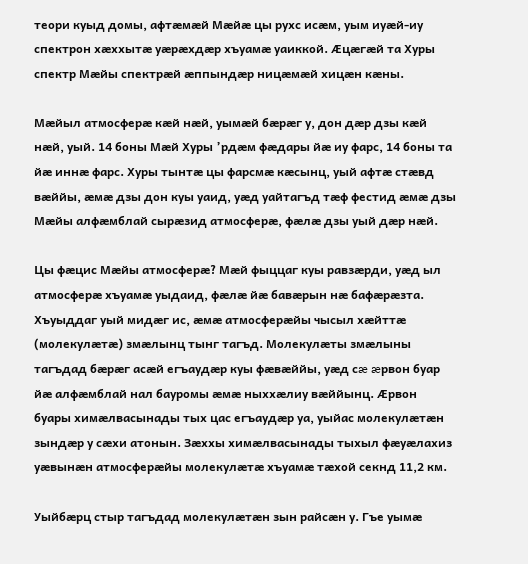теори куыд домы, афтæмæй Мæйæ цы рухс исæм, уым иуæй-иу спектрон хæххытæ уæрæхдæр хъуамæ уаиккой. Æцæгæй та Хуры спектр Мæйы спектрæй æппындæр ницæмæй хицæн кæны.

Мæйыл атмосферæ кæй нæй, уымæй бæрæг у, дон дæр дзы кæй нæй, уый. 14 боны Мæй Хуры ’рдæм фæдары йæ иу фарс, 14 боны та йæ иннæ фарс. Хуры тынтæ цы фарсмæ кæсынц, уый афтæ стæвд вæййы, æмæ дзы дон куы уаид, уæд уайтагъд тæф фестид æмæ дзы Мæйы алфæмблай сырæзид атмосферæ, фæлæ дзы уый дæр нæй.

Цы фæцис Мæйы атмосферæ? Мæй фыццаг куы равзæрди, уæд ыл атмосферæ хъуамæ уыдаид, фæлæ йæ бавæрын нæ бафæрæзта. Хъуыддаг уый мидæг ис, æмæ атмосферæйы чысыл хæйттæ (молекулæтæ) змæлынц тынг тагъд. Молекулæты змæлыны тагъдад бæрæг асæй егъаудæр куы фæвæййы, уæд сæ æрвон буар йæ алфæмблай нал бауромы æмæ ныххæлиу вæййынц. Æрвон буары химæлвасынады тых цас егъаудæр уа, уыйас молекулæтæн зындæр у сæхи атонын. Зæххы химæлвасынады тыхыл фæуæлахиз уæвынæн атмосферæйы молекулæтæ хъуамæ тæхой секнд 11,2 км.

Уыйбæрц стыр тагъдад молекулæтæн зын райсæн у. Гъе уымæ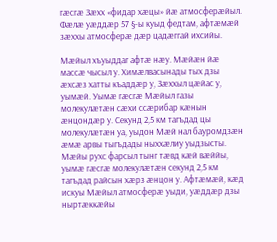гæсгæ Зæхх «фидар хæцы» йæ атмосферæйыл. Фæлæ уæддæр 57 §-ы куыд федтам, афтæмæй зæххы атмосферæ дæр цадæггай ихсийы.

Мæйыл хъуыддаг афтæ нæу. Мæйæн йæ массæ чысыл у. Химæлвасынады тых дзы æхсæз хатты къаддæр у, Зæххыл цæйас у, уымæй. Уымæ гæсгæ Мæйыл газы молекулæтæн сæхи ссæрибар кæнын æнцондæр у. Секунд 2,5 км тагъдад цы молекулæтæн уа, уыдон Мæй нал бауромдзæн æмæ арвы тыгъдады ныххæлиу уыдзысты. Мæйы рухс фарсыл тынг тæвд кæй вæййы, уымæ гæсгæ молекулæтæн секунд 2,5 км тагъдад райсын хæрз æнцон у. Афтæмæй, кæд искуы Мæйыл атмосферæ уыди, уæддæр дзы ныртæккæйы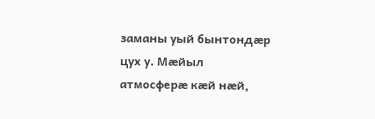заманы уый бынтондæр цух у. Мæйыл атмосферæ кæй нæй,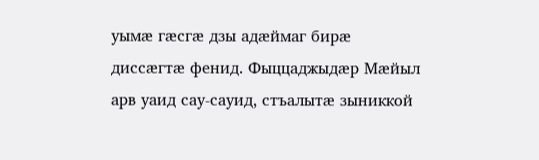уымæ гæсгæ дзы адæймаг бирæ диссæгтæ фенид. Фыццаджыдæр Мæйыл арв уаид сау-сауид, стъалытæ зыниккой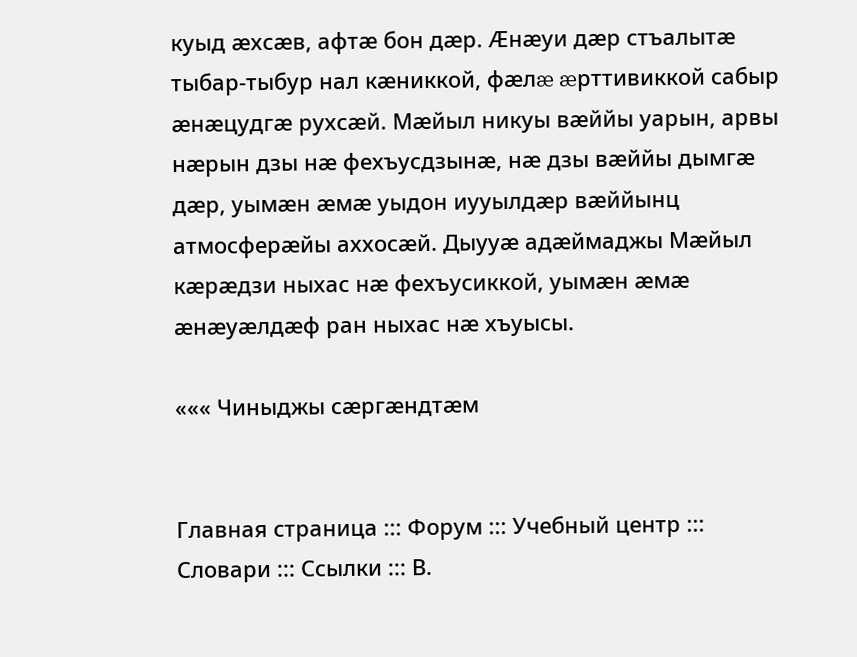куыд æхсæв, афтæ бон дæр. Æнæуи дæр стъалытæ тыбар-тыбур нал кæниккой, фæлæ æрттивиккой сабыр æнæцудгæ рухсæй. Мæйыл никуы вæййы уарын, арвы нæрын дзы нæ фехъусдзынæ, нæ дзы вæййы дымгæ дæр, уымæн æмæ уыдон иууылдæр вæййынц атмосферæйы аххосæй. Дыууæ адæймаджы Мæйыл кæрæдзи ныхас нæ фехъусиккой, уымæн æмæ æнæуæлдæф ран ныхас нæ хъуысы.

««« Чиныджы сæргæндтæм


Главная страница ::: Форум ::: Учебный центр ::: Словари ::: Ссылки ::: В.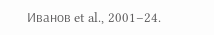Иванов et al., 2001–24.